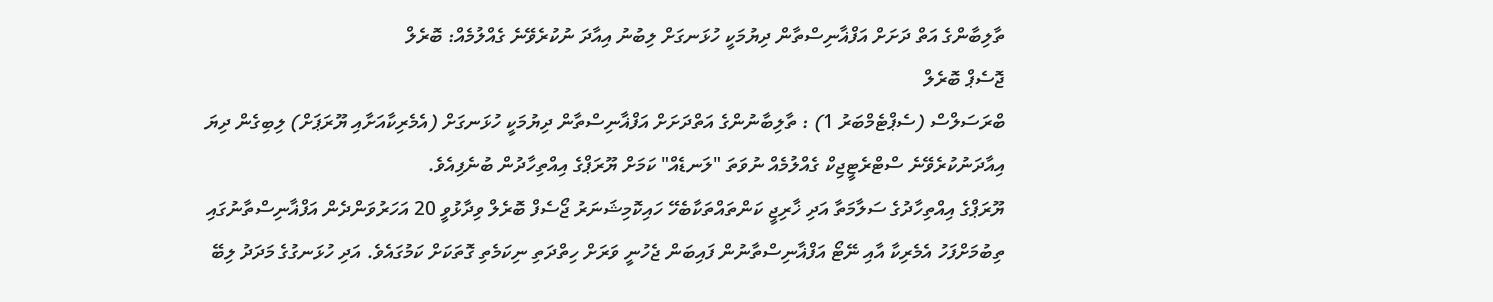ތާލިބާންގެ އަތް ދަށަށް އަފްޣާނިސްތާން ދިޔުމަކީ ހުޅަނގަށް ލިބުނު އިއާދަ ނުކުރެވޭނެ ގެއްލުމެއް: ބޮރެލް
ޖޮސެޕް ބޮރެލް
ބްރަސަލްސް (ސެޕްޓެމްބަރު 1) : ތާލިބާނުންގެ އަތްދަށަށް އަފްޣާނިސްތާން ދިޔުމަކީ ހުޅަނގަށް (އެމެރިކާއަށާއި ޔޫރަޕަށް) ލިބިގެން ދިޔަ އިއާދަނުކުރެވޭނެ ސްޓްރެޓީޖިކް ގެއްލުމެއް ނުވަތަ "ލަނޑެއް" ކަމަށް ޔޫރަޕްގެ އިއްތިހާދުން ބުނެފިއެވެ.
ޔޫރަޕްގެ އިއްތިހާދުގެ ސަލާމަތާ އަދި ޚާރިޖީ ކަންތައްތަކާބެހޭ ހައިކޮމިޝަނަރު ޖޯސެފް ބޮރެލް ވިދާޅުވީ 20 އަހަރުވަންދެން އަފްޣާނިސްތާނުގައި ތިބުމަށްފަހު އެމެރިކާ އާއި ނޭޓޯ އަފްޣާނިސްތާނުން ފައިބަން ޖެހުނީ ވަރަށް ހިތްދަތި ނިކަމެތި ގޮތަކަށް ކަމުގައެވެ. އަދި ހުޅަނގުގެ މަދަދު ލިބޭ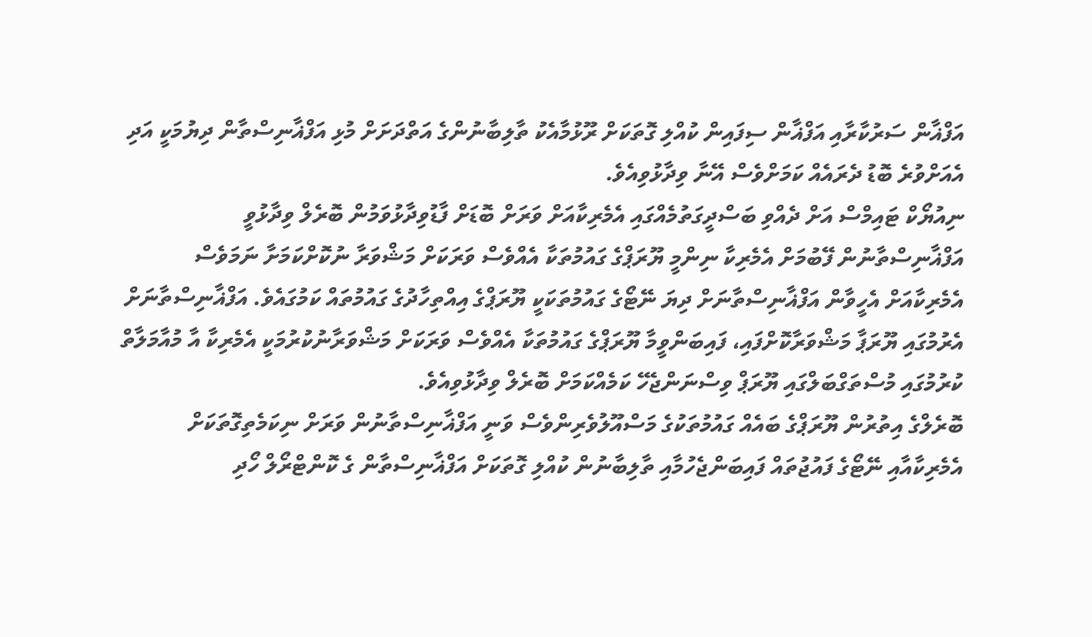އަފްޣާން ސަރުކާރާއި އަފްޣާން ސިފައިން ކުއްލި ގޮތަކަށް ރޫޅުމާއެކު ތާލިބާނުންގެ އަތްދަށަށް މުޅި އަފްޣާނިސްތާން ދިޔުމަކީ އަދި އެއަށްވުރެ ބޮޑު ދެރައެއް ކަމަށްވެސް އޭނާ ވިދާޅުވިއެވެ.
ނިއުޔޯކް ޓައިމްސް އަށް ދެއްވި ބަސްދީގަތުމެއްގައި އެމެރިކާއަށް ވަރަށް ބޮޑަށް ފާޑުވިދާޅުވަމުން ބޮރެލް ވިދާޅުވީ އަފްޣާނިސްތާނުން ފޭބުމަށް އެމެރިކާ ނިންމީ ޔޫރަޕްގެ ގައުމުތަކާ އެއްވެސް ވަރަކަށް މަޝްވަރާ ނުކޮށްކަމަށާ ނަމަވެސް އެމެރިކާއަށް އެހީވާން އަފްޣާނިސްތާނަށް ދިޔަ ނޭޓޯގެ ގައުމުތަކަކީ ޔޫރަޕްގެ އިއްތިހާދުގެ ގައުމުތައް ކަމުގައެވެ. އަފްޣާނިސްތާނަށް އެރުމުގައި ޔޫރަޕާ މަޝްވަރާކޮށްފައި، ފައިބަންވީމާ ޔޫރަޕްގެ ގައުމުތަކާ އެއްވެސް ވަރަކަށް މަޝްވަރާނުކުރުމަކީ އެމެރިކާ އާ މުއާމަލާތް ކުރުމުގައި މުސްތަގްބަލްގައި ޔޫރަޕް ވިސްނަންޖެހޭ ކަމެއްކަމަށް ބޮރެލް ވިދާޅުވިއެވެ.
ބޮރެލްގެ އިތުރުން ޔޫރަޕްގެ ބައެއް ގައުމުތަކުގެ މަސްއޫލުވެރިންވެސް ވަނީ އަފްޣާނިސްތާނުން ވަރަށް ނިކަމެތިގޮތަކަށް އެމެރިކާއާއި ނޭޓޯގެ ފައުޖުތައް ފައިބަންޖެހުމާއި ތާލިބާނުން ކުއްލި ގޮތަކަށް އަފްޣާނިސްތާން ގެ ކޮންޓްރޯލް ހޯދި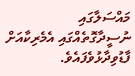މައްސަލާގައި ނުސީދާގޮތެއްގައި އެމެރިކާއަށް ފާޑުވިދާޅުވެފައެވެ.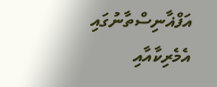އަފްޣާނިސްތާނުގައި އެމެރިކާއާއި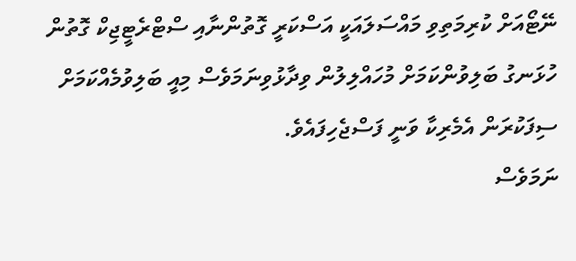ނޭޓޯއަށް ކުރިމަތިވި މައްސަލައަކީ އަސްކަރީ ގޮތުންނާއި ސްޓްރެޓީޖިކް ގޮތުން ހުޅަނގު ބަލިވުންކަމަށް މުހައްލިލުން ވިދާޅުވިނަމަވެސް މިއީ ބަލިވުމެއްކަމަށް ސިފަކުރަން އެމެރިކާ ވަނީ ފަސްޖެހިފައެވެ.
ނަމަވެސް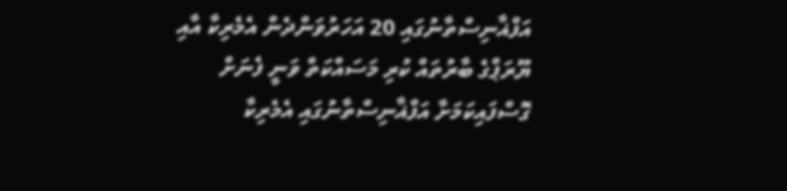އަފްޣާނިސްތާނުގައި 20 އަހަރުވަންދެން އެމެރިކާ އާއި ޔޫރަޕްގެ ބާރުތައް ކުރި މަސައްކަތް ވަނީ ފެނަށް ގޮސްފައިކަމަށާ އަފްޣާނިސްތާނުގައި އެމެރިކާ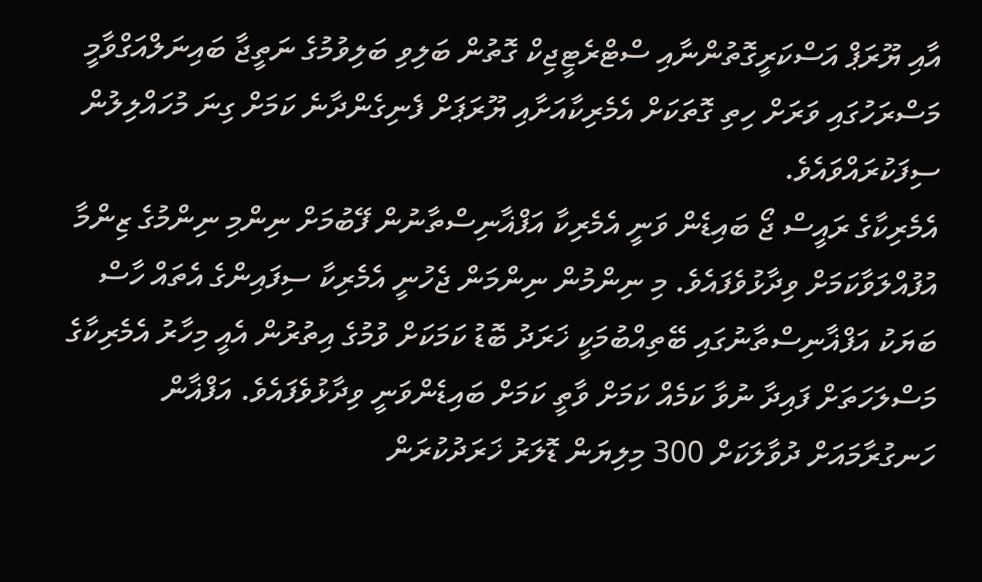އާއި ޔޫރަޕް އަސްކަރީގޮތުންނާއި ސްޓްރެޓީޖިކް ގޮތުން ބަލިވި ބަލިވުމުގެ ނަތީޖާ ބައިނަލްއަގްވާމީ މަސްރަހުގައި ވަރަށް ހިތި ގޮތަކަށް އެމެރިކާއަށާއި ޔޫރަޕަށް ފެނިގެންދާނެ ކަމަށް ގިނަ މުހައްލިލުން ސިފަކުރައްވައެވެ.
އެމެރިކާގެ ރައީސް ޖޯ ބައިޑެން ވަނީ އެމެރިކާ އަފްޣާނިސްތާނުން ފޭބުމަށް ނިންމި ނިންމުގެ ޒިންމާ އުފުއްލަވާކަމަށް ވިދާޅުވެފައެވެ. މި ނިންމުން ނިންމަން ޖެހުނީ އެމެރިކާ ސިފައިންގެ އެތައް ހާސް ބަޔަކު އަފްޣާނިސްތާނުގައި ބޭތިއްބުމަކީ ޚަރަދު ބޮޑު ކަމަކަށް ވުމުގެ އިތުރުން އެއީ މިހާރު އެމެރިކާގެ މަސްލަހަތަށް ފައިދާ ނުވާ ކަމެއް ކަމަށް ވާތީ ކަމަށް ބައިޑެންވަނީ ވިދާޅުވެފައެވެ. އަފްޣާން ހަނގުރާމައަށް ދުވާލަކަށް 300 މިލިޔަން ޑޮލަރު ޚަރަދުކުރަން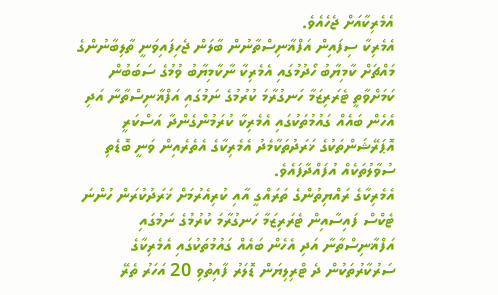އެމެރިކާއަށް ޖެހެއެވެ.
އެމެރިކާ ސިފައިން އަފްޣާނިސްތާނުން ބާލަން ޖެހިފައިވަނީ ތާލިބާނުންގެ މައްޗަށް ކާމިޔާބު ހޯދުމުގައި އެމެރިކާ ނާކާމިޔާބު ވުމުގެ ސަބަބުން ކަމަށްވާތީ ޓެރަރިޒަމާ ހަނގުރާމަ ކުރުމުގެ ނަމުގައި އަފްޣާނިސްތާނާ އަދި އެހެން ބައެއް ގައުމުތަކުގައި އެމެރިކާ ކުރަމުންގެންދާ އަސްކަރީ އޮޕަރޭޝަންތަކުގެ ޚަރަދުތަކާމެދު އެމެރިކާގެ އެތެރެއިން ވަނީ ބޮޑެތި ސުވާލުތަކެއް އުފައްދާފައެވެ.
އެމެރިކާގެ ރައްޔިތުންގެ ތަރައްގީ އާއި ކުރިއެރުމަށް ޚަރަދުކުރަން ހުންނަ ޓެކްސް ފައިސާއިން ޓެރަރިޒަމާ ހަނގުރާމަ ކުރުމުގެ ނަމުގައި އަފްޣާނިސްތާނާ އަދި އެހެން ބައެއް ގައުމުތަކުގައި އެމެރިކާގެ ސަރުކާރުތަކުން ދެ ޓްރިލިޔަން ޑޮލަރު ފާއިތުވި 20 އަހަރު ތެރޭ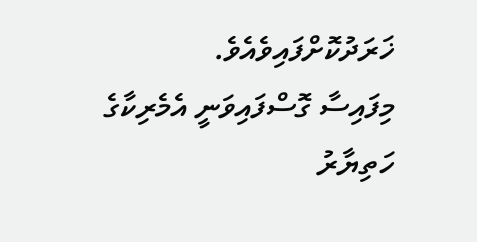ޚަރަދުކޮށްފައިވެއެވެ.
މިފައިސާ ގޮސްފައިވަނީ އެމެރިކާގެ ހަތިޔާރު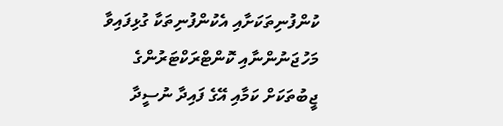ކުންފުނިތަކަށާއި އެކުންފުނިތަކާ ގުޅިފައިވާ މަހުޖަނުންނާއި ކޮންޓްރަކްޓަރުންގެ ޖީބުތަކަށް ކަމާއި އޭގެ ފައިދާ ނުސީދާ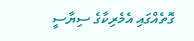ގޮތެއްގައި އެމެރިކާގެ ސިޔާސީ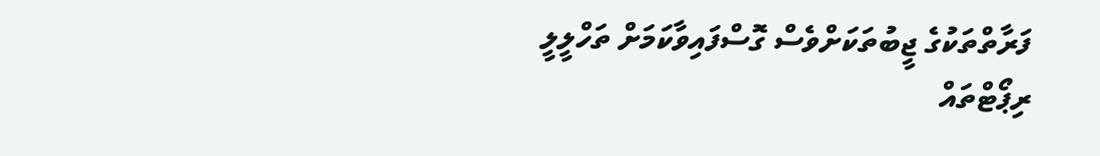ފަރާތްތަކުގެ ޖީބުތަކަށްވެސް ގޮސްފައިވާކަމަށް ތަހްލީލީ ރިޕޯޓްތައް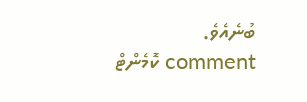ބުނެއެވެ.
comment ކޮމެންޓް